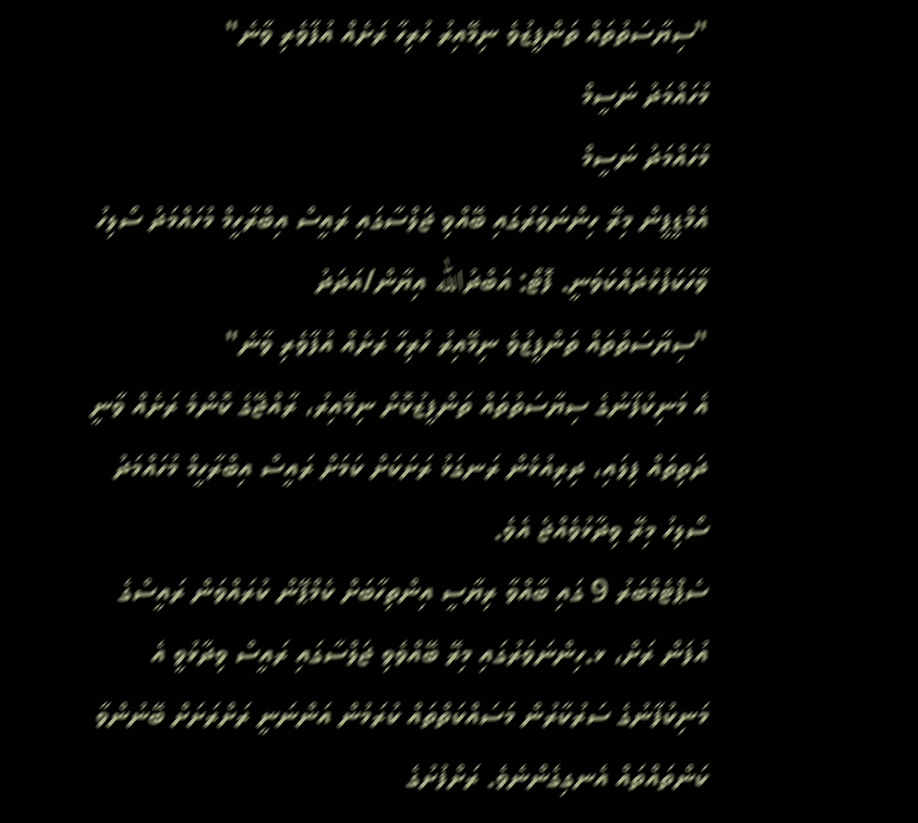"ސިޔާސަތުތައް ތަންފީޒުވެ ނިމޭއިރު ހުރިހާ ރަށެއް އުފާވެރި ވާނެ"
މުހައްމަދު ނަސީމް
މުހައްމަދު ނަސީމް
އެމްޑީޕީން މިރޭ ހިންނަވަރުގައި ބޭއްވި ޖަލްސާގައި ރައީސް އިބްރާހީމް މުހައްމަދު ސޯލިހު ވާހަކަފުޅުދައްކަވަނީ. ފޮޓޯ: އަބްދުالله އިޔާން/އަދަދު
"ސިޔާސަތުތައް ތަންފީޒުވެ ނިމޭއިރު ހުރިހާ ރަށެއް އުފާވެރި ވާނެ"
އެ މަނިކުފާނުގެ ސިޔާސަތުތައް ތަންފީޒުކޮށް ނިމޭއިރު، ރާއްޖޭގެ ކޮންމެ ރަށެއް ވާނީ ދަތިތައް ފިލައި، ދިރިއުޅެން ރަނގަޅު ރަށަކަށް ކަމަށް ރައީސް އިބްރާހީމް މުހައްމަދު ސޯލިހު މިރޭ ވިދާޅުވެއްޖެ އެވެ.
ސެޕްޓެމްބަރު 9 ގައި ބާއްވާ ރިޔާސީ އިންތިހާބަށް ކެމްޕޭން ކުރައްވަން ރައީސްގެ އުފަން ރަށް، ޅ.ހިންނަވަރުގައި މިރޭ ބޭއްވެވި ޖަލްސާގައި ރައީސް ވިދާޅުވީ އެ މަނިކުފާނުގެ ސަރުކާރުން މަސައްކަތްތައް ކުރަމުން އަންނަނީ ރަށްރަށަށް ބޭނުންވާ ކަންތައްތައް އެނގިގެންނެވެ. ރަށްފުށުގެ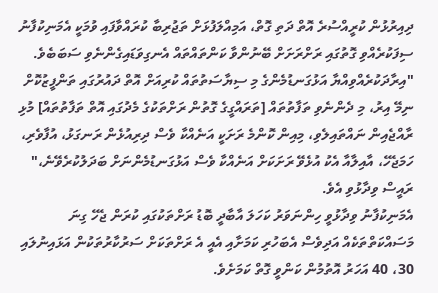ދިއިރުޅުން ކުރީއްސުރެ އޮތް ދަތި ގޮތް، އަމިއްލަފުޅަށް ތަޖުރިބާ ކުރައްވާފައި ވުމަކީ އެމަނިކުފާނު ސިފަކުރެއްވި ގޮތުގައި ރަށްރަށަށް ބޭނުންވާ ކަންތައްތައް އެނގިވަޑައިގެންނެވި ސަބަބެވެ.
"އިރާދަކުރެއްވިއްޔާ އަޅުގަނޑުމެންގެ މި ސިޔާސަތުތައް ކުރިއަށް އޮތް ދައުރުގައި ތަންފީޒުކޮށް ނިމޭ އިރު، މި ދެންނެވި ތަފާތުތައް [ތަރައްގީގެ ގޮތުން ރަށްތަކުގެ މެދުގައި އޮތް ތަފާތުތައް] މުޅި ރާއްޖެއިން ނައްތައިލެވި، މިއިން ކޮންމެ ރަށަކީ އަނެއްކާ ވެސް ދިރިއުޅެން ރަނގަޅު، އުފާވެރި، ހަމަޖެހޭ، އާއިލާއާ އެކު އުޅެވޭ ރަށަކަށް އަނެއްކާ ވެސް އަޅުގަނޑުމެންނަށް ބަދަލުކުރެވޭނެ،" ރައީސް ވިދާޅުވި އެވެ.
އެމަނިކުފާނު ވިދާޅުވީ ހިންނަވަރު ކަހަލަ އާބާދީ ބޮޑު ރަށްތަކުގައި ކުރަން ޖެހޭ ގިނަ މަސައްކަތްތަކެއް އަދިވެސް އެބަހުރި ކަމަށާއި އެއީ އެ ރަށްތަކަށް ސަރުކާރުތަކުން އަޅައިނުލައި 30، 40 އަހަރު އޮތުމުން ކަންވީ ގޮތް ކަމަށެވެ.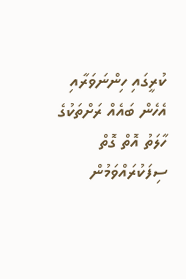ކުރީގައި ހިންނަވަރާއި އެހެން ބައެއް ރަށްތަކުގެ ހާލަތު އޮތް ގޮތް ސިފަކުރައްވަމުން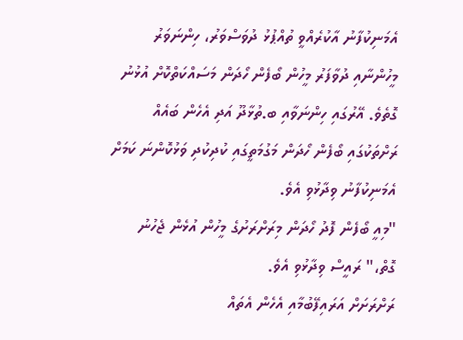އެމަނިކުފާނު އާކުރެއްވީ ތުއްޕުޅު ދުވަސްވަރު، ހިންނަވަރު މީހުންނާއި ދުވާފަރު މީހުން ބޯފެން ހޯދަން މަސައްކަތްކޮށް އުޅުނު ގޮތެވެ. އޭރުގައި ހިންނަވާއި ބ.ތުޅާދޫ އަދި އެހެން ބައެއް ރަށްތަކުގައި ބޯފެން ހޯދަން މަގުމަތީގައި ކުދިކުދި ވަޅުކޮންނަ ކަމަށް އެމަނިކުފާނު ވިދާޅުވި އެވެ.
"މިއީ ބޯފެން ފޮދު ހޯދަން މިރަށްރަށުގެ މީހުން އުޅެން ޖެހުނު ގޮތް،" ރައީސް ވިދާޅުވި އެވެ.
ރަށްރަށަށް އަރައިފޭބުމާއި އެހެން އެތައް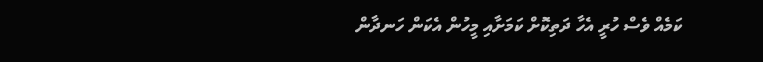ކަމެއް ވެސް ހުރީ އެހާ ދަތިކޮށް ކަމަށާއި މީހުން އެކަން ހަނދާން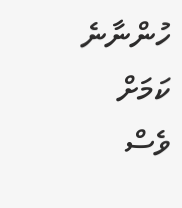ހުންނާނެ ކަމަށް ވެސް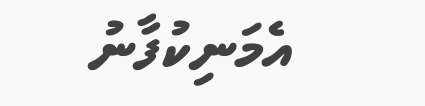އެމަނިކުފާނު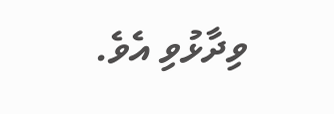ވިދާޅުވި އެވެ.